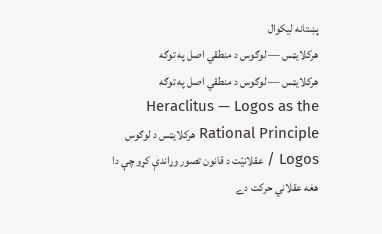پښتانه ليکوال
هرکلایټس — لوګوس د منطقي اصل په توګه
هرکلایټس — لوګوس د منطقي اصل په توګه Heraclitus — Logos as the Rational Principle هرکلایټس د لوګوس Logos / عقلانیّت د قانون تصور وړاندې کړو چې دا هغه عقلاني حرکت دے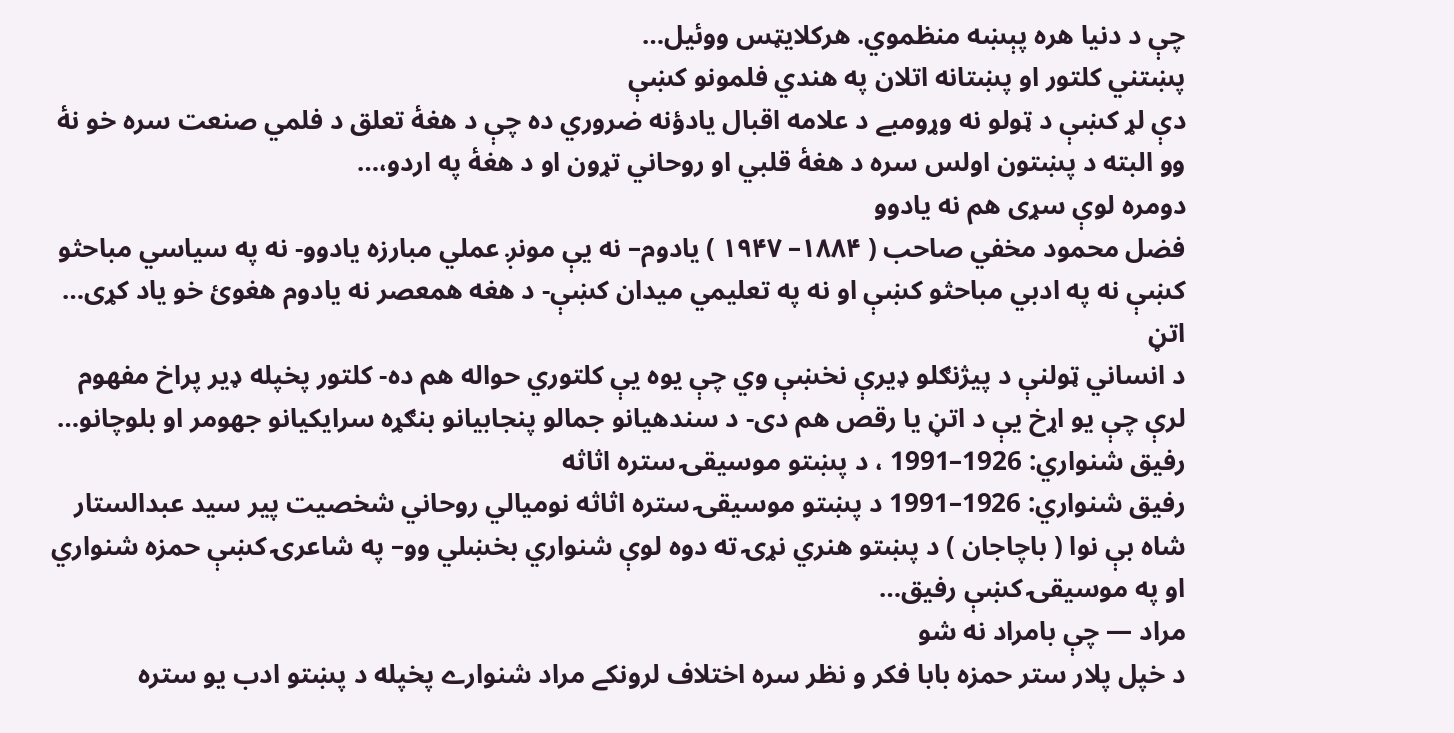چې د دنیا هره پېښه منظموي. هرکلایټس ووئيل…
پښتني کلتور او پښتانه اتلان په هندي فلمونو کښې
دې لړ کښې د ټولو نه وړومبے د علامه اقبال يادؤنه ضروري ده چې د هغۀ تعلق د فلمي صنعت سره خو نۀ وو البته د پښتون اولس سره د هغۀ قلبي او روحاني تړون او د هغۀ په اردو،…
دومره لوې سړی هم نه يادوو
فضل محمود مخفي صاحب ( ۱۸۸۴– ۱۹۴۷ ) يادوم– نه يې مونږ عملي مبارزه يادوو- نه په سياسي مباحثو کښې نه په ادبي مباحثو کښې او نه په تعليمي ميدان کښې- د هغه همعصر نه يادوم هغوئ خو ياد کړی…
اتڼ
د انساني ټولنې د پيژنګلو ډيرې نخښې وي چې يوه يې کلتوري حواله هم ده- کلتور پخپله ډير پراخ مفهوم لرې چې يو اړخ يې د اتڼ يا رقص هم دی- د سندهيانو جمالو پنجابيانو بنګړه سرايکيانو جهومر او بلوچانو…
رفيق شنواري: 1926–1991 ، د پښتو موسيقۍ ستره اثاثه
رفيق شنواري: 1926–1991 د پښتو موسيقۍ ستره اثاثه نوميالي روحاني شخصيت پير سيد عبدالستار شاه بې نوا ( باچاجان ) د پښتو هنري نړۍ ته دوه لوې شنواري بخښلي وو– په شاعرۍ کښې حمزه شنواري او په موسيقۍ کښې رفيق…
مراد — چې بامراد نه شو
د خپل پلار ستر حمزه بابا فکر و نظر سره اختلاف لرونکے مراد شنوارے پخپله د پښتو ادب يو ستره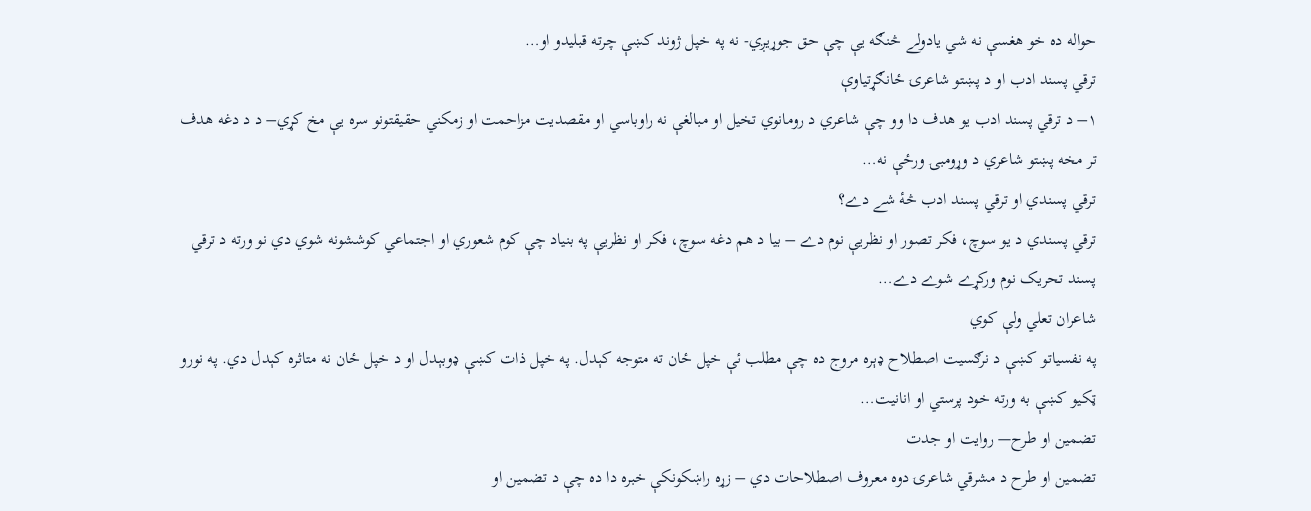حواله ده خو هغسې نه شي يادولے څنګه يې چې حق جوړيږي- نه په خپل ژوند کښې چرته قبليدو او…
ترقي پسند ادب او د پښتو شاعرۍ ځانګړتياوې
۱– د ترقي پسند ادب يو هدف دا وو چې شاعري د رومانوي تخيل او مبالغې نه راوباسي او مقصديت مزاحمت او زمکني حقيقتونو سره يې مخ کړي– د د دغه هدف تر مخه پښتو شاعري د وړومبۍ ورځې نه…
ترقي پسندي او ترقي پسند ادب څۀ شے دے؟
ترقي پسندي د يو سوچ، فکر تصور او نظريې نوم دے – بيا د هم دغه سوچ، فکر او نظريې په بنياد چې کوم شعوري او اجتماعي کوششونه شوي دي نو ورته د ترقي پسند تحريک نوم ورکړے شوے دے…
شاعران تعلي ولې کوي
په نفسياتو کښې د نرګسيت اصطلاح ډېره مروج ده چې مطلب ئې خپل ځان ته متوجه کېدل. په خپل ذات کښې ډوبېدل او د خپل ځان نه متاثره کېدل دي. په نورو ټکيو کښې به ورته خود پرستي او انانيت…
تضمين او طرح— روايت او جدت
تضمين او طرح د مشرقي شاعرۍ دوه معروف اصطلاحات دي – زړه راښکونکې خبره دا ده چې د تضمين او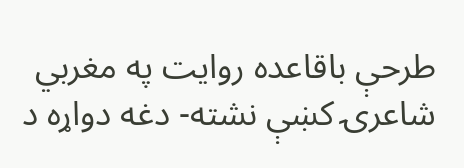طرحې باقاعده روايت په مغربي شاعرۍ کښې نشته- دغه دواړه د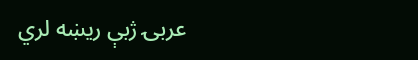عربۍ ژبې ريښه لري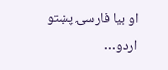او بيا فارسۍ پښتو اردو…